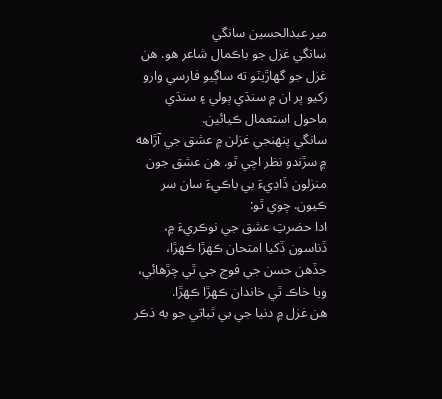مير عبدالحسين سانگي
سانگي غزل جو باڪمال شاعر هو. هن غزل جو گهاڙيٽو ته ساڳيو فارسي وارو رکيو پر ان ۾ سنڌي ٻولي ۽ سنڌي ماحول استعمال ڪيائين.
سانگي پنهنجي غزلن ۾ عشق جي آڙاهه ۾ سڙندو نظر اچي ٿو. هن عشق جون منزلون ڏاڍيءَ بي باڪيءَ سان سر ڪيون. چوي ٿو:
ادا حضرتِ عشق جي نوڪريءَ ۾،
ڏناسون ڏکيا امتحان ڪهڙا ڪهڙا،
جڏهن حسن جي فوج جي ٿي چڙهائي،
ويا خاڪ ٿي خاندان ڪهڙا ڪهڙا.
هن غزل ۾ دنيا جي بي ثباتي جو به ذڪر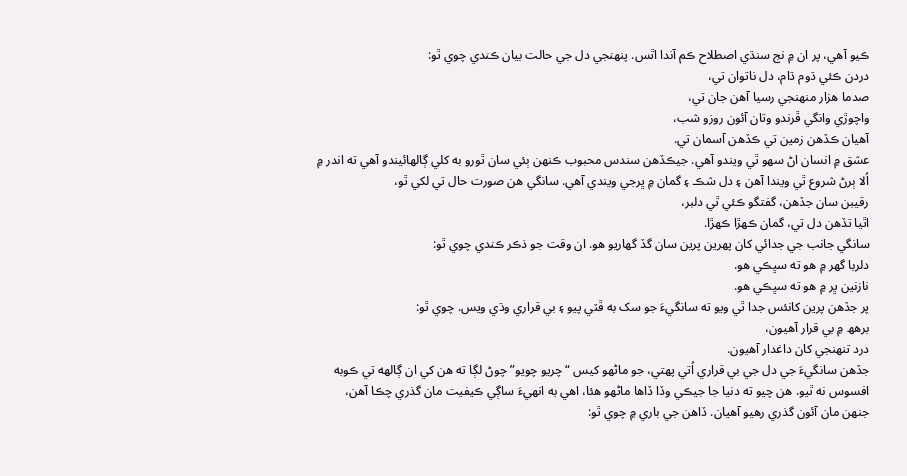ڪيو آهي، پر ان ۾ نج سنڌي اصطلاح ڪم آندا اٿس. پنهنجي دل جي حالت بيان ڪندي چوي ٿو:
دردن ڪئي ڌوم ڌام، دل ناتوان تي،
صدما هزار منهنجي رسيا آهن جان تي،
واچوڙي وانگي ڦرندو وتان آئون روزو شب،
آهيان ڪڏهن زمين تي ڪڏهن آسمان تي.
عشق ۾ انسان اڻ سهو ٿي ويندو آهي. جيڪڏهن سندس محبوب ڪنهن ٻئي سان ٿورو به کلي ڳالهائيندو آهي ته اندر ۾ اُلا ٻرڻ شروع ٿي ويندا آهن ۽ دل شڪ ۽ گمان ۾ ڀرجي ويندي آهي. سانگي هن صورت حال تي لکي ٿو،
رقيبن سان جڏهن، گفتگو ڪئي ٿي دلبر،
اٿيا تڏهن دل تي، گمان ڪهڙا ڪهڙا.
سانگي جانب جي جدائي کان پهرين پرين سان گڏ گهاريو هو. ان وقت جو ذڪر ڪندي چوي ٿو:
دلربا گهر ۾ هو ته سڀڪي هو.
نازنين ڀر ۾ هو ته سڀڪي هو.
پر جڏهن پرين کانئس جدا ٿي ويو ته سانگيءَ جو سک به ڦٽي پيو ۽ بي قراري وڌي ويس. چوي ٿو:
برهھ ۾ بي قرار آهيون،
درد تنهنجي کان داغدار آهيون.
جڏهن سانگيءَ جي دل جي بي قراري اُتي پهتي، جو ماڻهو کيس “چريو چويو” چوڻ لڳا ته هن کي ان ڳالهه تي ڪوبه افسوس نه ٿيو. هن چيو ته دنيا جا جيڪي وڏا ڏاها ماڻهو هئا، اهي به انهيءَ ساڳي ڪيفيت مان گذري چڪا آهن، جنهن مان آئون گذري رهيو آهيان. ڏاهن جي باري ۾ چوي ٿو: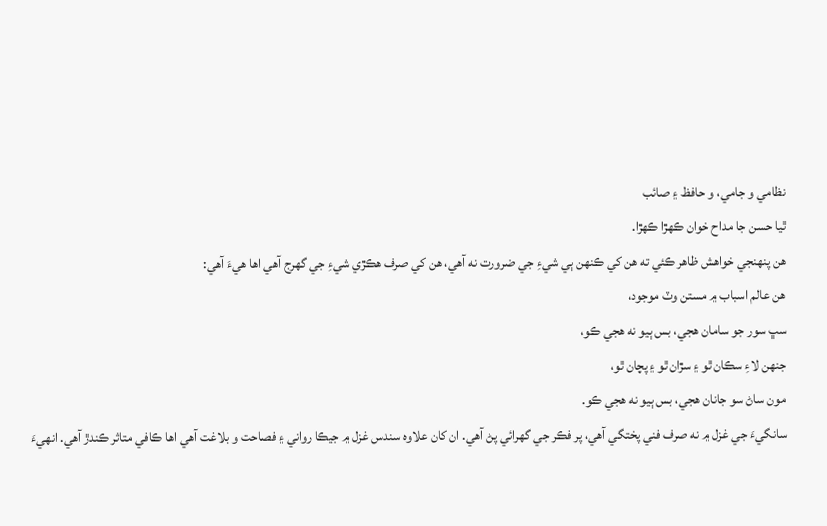نظامي و جامي، و حافظ ۽ صائب
ٿيا حسن جا مداح خوان ڪهڙا ڪهڙا.
هن پنهنجي خواهش ظاهر ڪئي ته هن کي ڪنهن ٻي شيءِ جي ضرورت نه آهي، هن کي صرف هڪڙي شيءِ جي گهرج آهي اها هيءَ آهي:
هن عالم اسباب ۾ مستن وٽ موجود،
سڀ سور جو سامان هجي، بس ٻيو نه هجي ڪو،
جنهن لاءِ سڪان ٿو ۽ سڙان ٿو ۽ پچان ٿو،
مون ساڻ سو جانان هجي، بس ٻيو نه هجي ڪو.
سانگيءَ جي غزل ۾ نه صرف فني پختگي آهي، پر فڪر جي گهرائي پڻ آهي. ان کان علاوه سندس غزل ۾ جيڪا رواني ۽ فصاحت و بلاغت آهي اها ڪافي متاثر ڪندڙ آهي. انهيءَ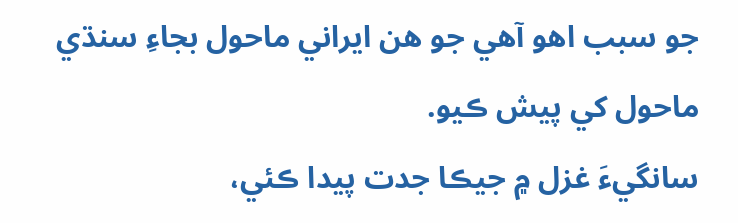جو سبب اهو آهي جو هن ايراني ماحول بجاءِ سنڌي ماحول کي پيش ڪيو.
سانگيءَ غزل ۾ جيڪا جدت پيدا ڪئي،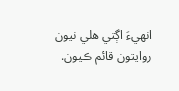انهيءَ اڳتي هلي نيون روايتون قائم ڪيون.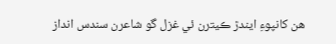هن کانپوءِ ايندڙ ڪيترن ئي غزل گو شاعرن سندس انداز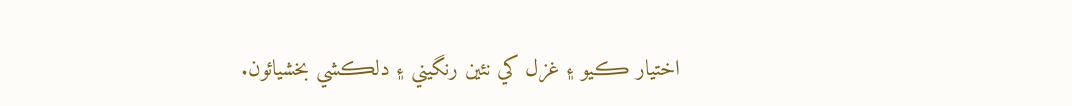اختيار ڪيو ۽ غزل کي نئين رنگيني ۽ دلڪشي بخشيائون.